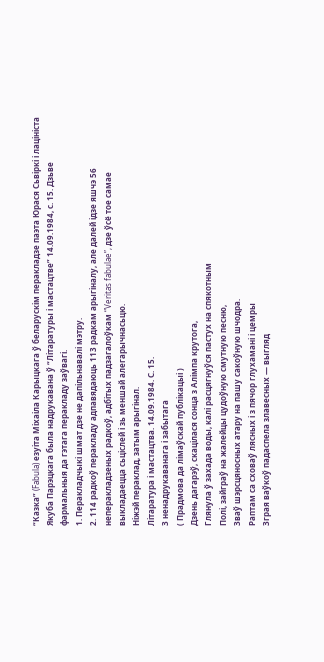“Казка” (Fabula) езуіта Міхаіла Карыцкага ў беларускім перакладзе паэта Юрася Сьвіркі і лацініста Якуба Парэцкага была надрукавана ў “Літаратуры і мастацтве” 14.09.1984, с. 15. Дзьве фармальныя да гэтага перакладу заўвагі.
1. Перакладчыкі шмат дзе не дапільнавалі мэтру.
2. 114 радкоў перакладу адпавядаюць 113 радкам арыгіналу, але далей ідзе яшчэ 56 неперакладзеных радкоў, адбітых падзагалоўкам “Veritas fabulae”, дзе ўсё тое самае выкладаецца сьціслей і зь меншай алегарычнасьцю.
Ніжэй пераклад, затым арыгінал.
Літаратура і мастацтва. 14.09.1984. С. 15.
З ненадрукаванага і забытага
( Прадмова да лімаўскай публікацыі )
Дзень дагарэў, скацілася сонца з Алімпа крутога,
Глянула ў захада воды, калі расцягнуўся пастух на спякотным
Полі, зайграў на жалейцы цудоўную смутную песню,
Зваў шэрсцяносных атару на пашу сакоўную шчодра.
Раптам са сховаў лясных і з пячор глухамані і цемры
Зграя ваўкоў падаспела злавесных — выгляд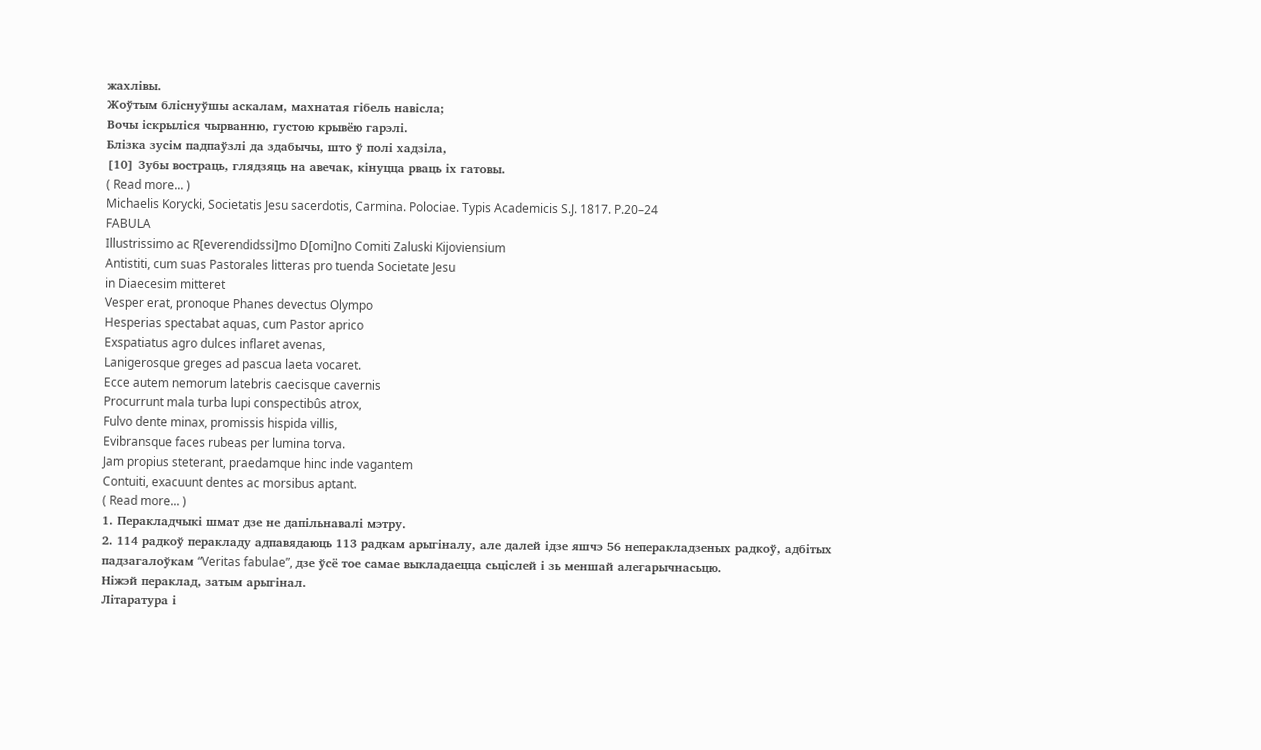жахлівы.
Жоўтым бліснуўшы аскалам, махнатая гібель навісла;
Вочы іскрыліся чырванню, густою крывёю гарэлі.
Блізка зусім падпаўзлі да здабычы, што ў полі хадзіла,
[10] Зубы востраць, глядзяць на авечак, кінуцца рваць іх гатовы.
( Read more... )
Michaelis Korycki, Societatis Jesu sacerdotis, Carmina. Polociae. Typis Academicis S.J. 1817. P.20–24
FABULA
Illustrissimo ac R[everendidssi]mo D[omi]no Comiti Zaluski Kijoviensium
Antistiti, cum suas Pastorales litteras pro tuenda Societate Jesu
in Diaecesim mitteret
Vesper erat, pronoque Phanes devectus Olympo
Hesperias spectabat aquas, cum Pastor aprico
Exspatiatus agro dulces inflaret avenas,
Lanigerosque greges ad pascua laeta vocaret.
Ecce autem nemorum latebris caecisque cavernis
Procurrunt mala turba lupi conspectibûs atrox,
Fulvo dente minax, promissis hispida villis,
Evibransque faces rubeas per lumina torva.
Jam propius steterant, praedamque hinc inde vagantem
Contuiti, exacuunt dentes ac morsibus aptant.
( Read more... )
1. Перакладчыкі шмат дзе не дапільнавалі мэтру.
2. 114 радкоў перакладу адпавядаюць 113 радкам арыгіналу, але далей ідзе яшчэ 56 неперакладзеных радкоў, адбітых падзагалоўкам “Veritas fabulae”, дзе ўсё тое самае выкладаецца сьціслей і зь меншай алегарычнасьцю.
Ніжэй пераклад, затым арыгінал.
Літаратура і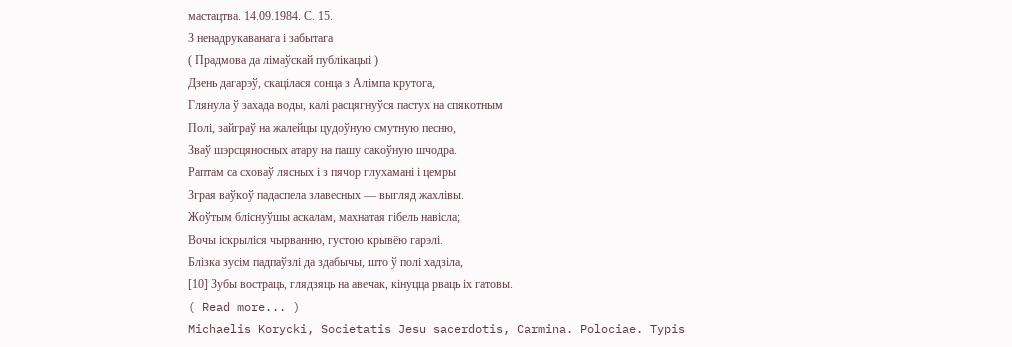мастацтва. 14.09.1984. С. 15.
З ненадрукаванага і забытага
( Прадмова да лімаўскай публікацыі )
Дзень дагарэў, скацілася сонца з Алімпа крутога,
Глянула ў захада воды, калі расцягнуўся пастух на спякотным
Полі, зайграў на жалейцы цудоўную смутную песню,
Зваў шэрсцяносных атару на пашу сакоўную шчодра.
Раптам са сховаў лясных і з пячор глухамані і цемры
Зграя ваўкоў падаспела злавесных — выгляд жахлівы.
Жоўтым бліснуўшы аскалам, махнатая гібель навісла;
Вочы іскрыліся чырванню, густою крывёю гарэлі.
Блізка зусім падпаўзлі да здабычы, што ў полі хадзіла,
[10] Зубы востраць, глядзяць на авечак, кінуцца рваць іх гатовы.
( Read more... )
Michaelis Korycki, Societatis Jesu sacerdotis, Carmina. Polociae. Typis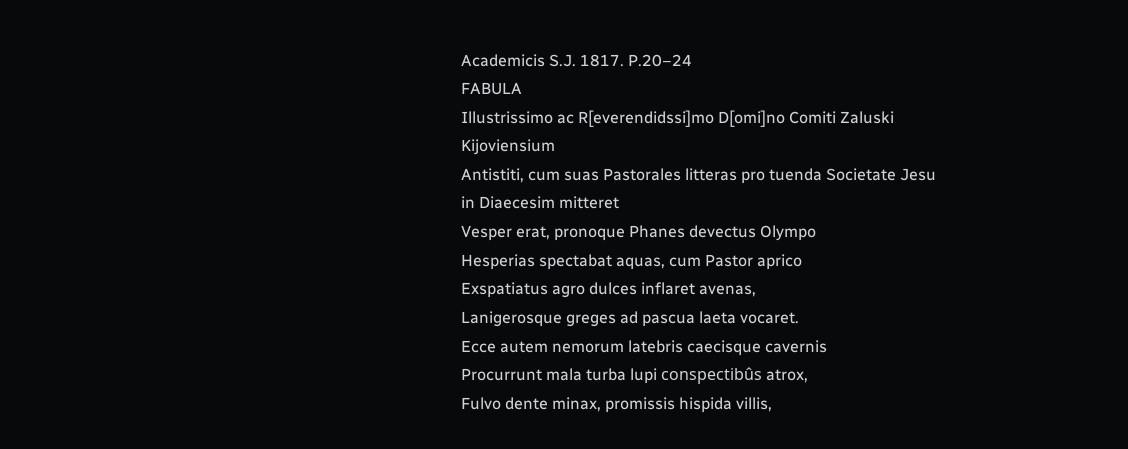Academicis S.J. 1817. P.20–24
FABULA
Illustrissimo ac R[everendidssi]mo D[omi]no Comiti Zaluski Kijoviensium
Antistiti, cum suas Pastorales litteras pro tuenda Societate Jesu
in Diaecesim mitteret
Vesper erat, pronoque Phanes devectus Olympo
Hesperias spectabat aquas, cum Pastor aprico
Exspatiatus agro dulces inflaret avenas,
Lanigerosque greges ad pascua laeta vocaret.
Ecce autem nemorum latebris caecisque cavernis
Procurrunt mala turba lupi conspectibûs atrox,
Fulvo dente minax, promissis hispida villis,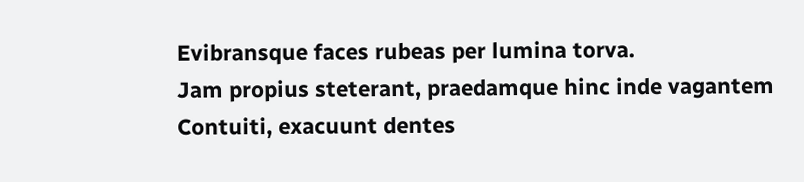Evibransque faces rubeas per lumina torva.
Jam propius steterant, praedamque hinc inde vagantem
Contuiti, exacuunt dentes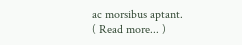ac morsibus aptant.
( Read more... )